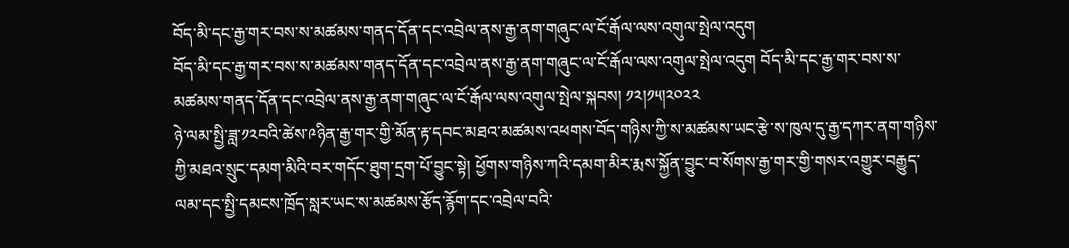བོད་མི་དང་རྒྱ་གར་བས་ས་མཚམས་གནད་དོན་དང་འབྲེལ་ནས་རྒྱ་ནག་གཞུང་ལ་ངོ་རྒོལ་ལས་འགུལ་སྤེལ་འདུག
བོད་མི་དང་རྒྱ་གར་བས་ས་མཚམས་གནད་དོན་དང་འབྲེལ་ནས་རྒྱ་ནག་གཞུང་ལ་ངོ་རྒོལ་ལས་འགུལ་སྤེལ་འདུག བོད་མི་དང་རྒྱ་གར་བས་ས་མཚམས་གནད་དོན་དང་འབྲེལ་ནས་རྒྱ་ནག་གཞུང་ལ་ངོ་རྒོལ་ལས་འགུལ་སྤེལ་སྐབས། ༡༢།༡༥།༢༠༢༢
ཉེ་ལམ་སྤྱི་ཟླ་༡༢བའི་ཚེས་༩ཉིན་རྒྱ་གར་གྱི་མོན་རྟ་དབང་མཐའ་མཚམས་འཕགས་བོད་གཉིས་ཀྱི་ས་མཚམས་ཡང་རྩེ་ས་ཁུལ་དུ་རྒྱ་དཀར་ནག་གཉིས་ཀྱི་མཐའ་སྲུང་དམག་མིའི་བར་གདོང་ཐུག་དྲག་པོ་བྱུང་སྟེ། ཕྱོགས་གཉིས་ཀའི་དམག་མིར་རྨས་སྐྱོན་བྱུང་བ་སོགས་རྒྱ་གར་གྱི་གསར་འགྱུར་བརྒྱུད་ལམ་དང་སྤྱི་དམངས་ཁྲོད་སླར་ཡང་ས་མཚམས་རྩོད་རྙོག་དང་འབྲེལ་བའི་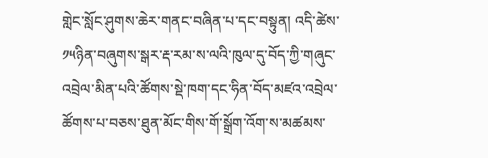གླེང་སློང་ཤུགས་ཆེར་གནང་བཞིན་པ་དང་བསྟུན། འདི་ཚེས་༡༥ཉིན་བཞུགས་སྒར་རྡ་རམ་ས་ལའི་ཁུལ་དུ་བོད་ཀྱི་གཞུང་འབྲེལ་མིན་པའི་ཚོགས་སྡེ་ཁག་དང་ཧིན་བོད་མཛའ་འབྲེལ་ཚོགས་པ་བཅས་ཐུན་མོང་གིས་གོ་སྒྲོག་འོག་ས་མཚམས་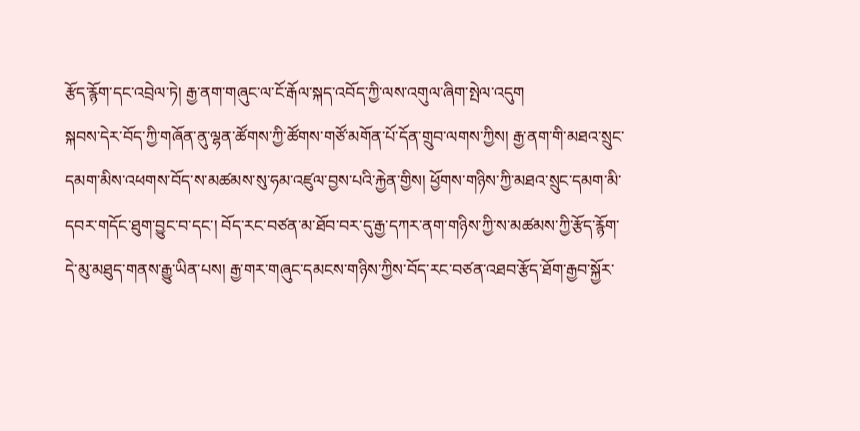རྩོད་རྙོག་དང་འབྲེལ་ཏེ། རྒྱ་ནག་གཞུང་ལ་ངོ་རྒོལ་སྐད་འབོད་ཀྱི་ལས་འགུལ་ཞིག་སྤེལ་འདུག
སྐབས་དེར་བོད་ཀྱི་གཞོན་ནུ་ལྷན་ཚོགས་ཀྱི་ཚོགས་གཙོ་མགོན་པོ་དོན་གྲུབ་ལགས་ཀྱིས། རྒྱ་ནག་གི་མཐའ་སྲུང་དམག་མིས་འཕགས་བོད་ས་མཚམས་སུ་ཧམ་འཛུལ་བྱས་པའི་རྐྱེན་གྱིས། ཕྱོགས་གཉིས་ཀྱི་མཐའ་སྲུང་དམག་མི་དབར་གདོང་ཐུག་བྱུང་བ་དང་། བོད་རང་བཙན་མ་ཐོབ་བར་དུ་རྒྱ་དཀར་ནག་གཉིས་ཀྱི་ས་མཚམས་ཀྱི་རྩོད་རྙོག་དེ་མུ་མཐུད་གནས་རྒྱུ་ཡིན་པས། རྒྱ་གར་གཞུང་དམངས་གཉིས་ཀྱིས་བོད་རང་བཙན་འཐབ་རྩོད་ཐོག་རྒྱབ་སྐྱོར་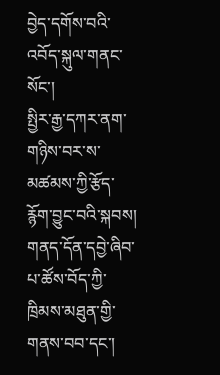བྱེད་དགོས་བའི་འབོད་སྐུལ་གནང་སོང་།
སྤྱིར་རྒྱ་དཀར་ནག་གཉིས་བར་ས་མཚམས་ཀྱི་རྩོད་རྙོག་བྱུང་བའི་སྐབས། གནད་དོན་དབྱེ་ཞིབ་པ་ཚོས་བོད་ཀྱི་ཁྲིམས་མཐུན་གྱི་གནས་བབ་དང་།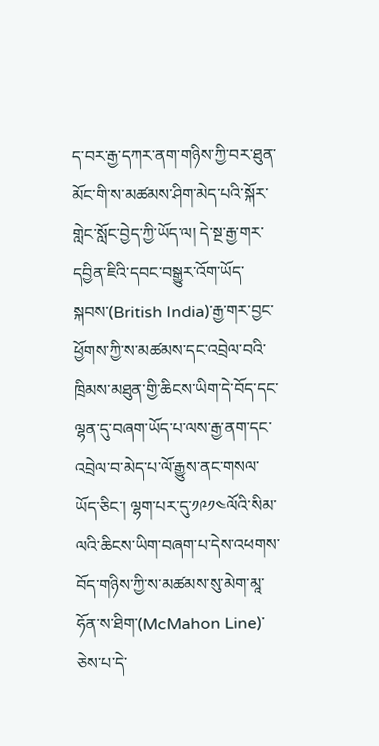ད་བར་རྒྱ་དཀར་ནག་གཉིས་ཀྱི་བར་ཐུན་མོང་གི་ས་མཚམས་ཤིག་མེད་པའི་སྐོར་གླེང་སློང་བྱེད་ཀྱི་ཡོད་ལ། དེ་སྔ་རྒྱ་གར་དབྱིན་ཇིའི་དབང་བསྒྱུར་འོག་ཡོད་སྐབས་(British India)་རྒྱ་གར་བྱང་ཕྱོགས་ཀྱི་ས་མཚམས་དང་འབྲེལ་བའི་ཁྲིམས་མཐུན་གྱི་ཆིངས་ཡིག་དེ་བོད་དང་ལྷན་དུ་བཞག་ཡོད་པ་ལས་རྒྱ་ནག་དང་འབྲེལ་བ་མེད་པ་ལོ་རྒྱུས་ནང་གསལ་ཡོད་ཅིང་། ལྷག་པར་དུ་༡༩༡༤ལོའི་སིམ་ལའི་ཆིངས་ཡིག་བཞག་པ་དེས་འཕགས་བོད་གཉིས་ཀྱི་ས་མཚམས་སུ་མེག་མཱ་ཧོན་ས་ཐིག་(McMahon Line)་ཅེས་པ་དེ་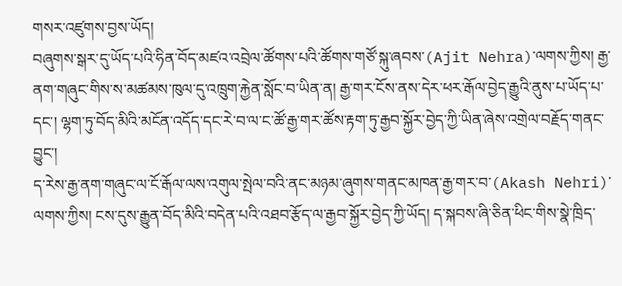གསར་འཛུགས་བྱས་ཡོད།
བཞུགས་སྒར་དུ་ཡོད་པའི་ཧིན་བོད་མཛའ་འབྲེལ་ཚོགས་པའི་ཚོགས་གཙོ་སྐུ་ཞབས་(Ajit Nehra)་ལགས་ཀྱིས། རྒྱ་ནག་གཞུང་གིས་ས་མཚམས་ཁུལ་དུ་འཁྲུག་རྐྱེན་སློང་བ་ཡིན་ན། རྒྱ་གར་ངོས་ནས་དེར་ཕར་རྒོལ་བྱེད་རྒྱུའི་ནུས་པ་ཡོད་པ་དང་། ལྷག་ཏུ་བོད་མིའི་མངོན་འདོད་དང་རེ་བ་ལ་ང་ཚོ་རྒྱ་གར་ཚོས་རྟག་ཏུ་རྒྱབ་སྐྱོར་བྱེད་ཀྱི་ཡིན་ཞེས་འགྲེལ་བརྗོད་གནང་བྱུང་།
ད་རེས་རྒྱ་ནག་གཞུང་ལ་ངོ་རྒོལ་ལས་འགུལ་སྤེལ་བའི་ནང་མཉམ་ཞུགས་གནང་མཁན་རྒྱ་གར་བ་(Akash Nehri)་ལགས་ཀྱིས། ངས་དུས་རྒྱུན་བོད་མིའི་བདེན་པའི་འཐབ་རྩོད་ལ་རྒྱབ་སྐྱོར་བྱེད་ཀྱི་ཡོད། ད་སྐབས་ཞི་ཅིན་ཕིང་གིས་སྣེ་ཁྲིད་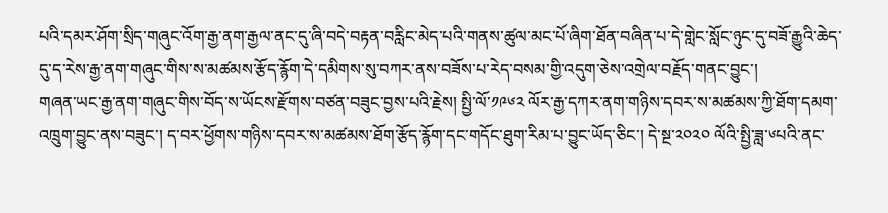པའི་དམར་ཤོག་སྲིད་གཞུང་འོག་རྒྱ་ནག་རྒྱལ་ནང་དུ་ཞི་བདེ་བརྟན་བརླིང་མེད་པའི་གནས་ཚུལ་མང་པོ་ཞིག་ཐོན་བཞིན་པ་དེ་གླེང་སློང་ཉུང་དུ་བཟོ་རྒྱུའི་ཆེད་དུ་ད་རེས་རྒྱ་ནག་གཞུང་གིས་ས་མཚམས་རྩོད་རྙོག་དེ་དམིགས་སུ་བཀར་ནས་བཟོས་པ་རེད་བསམ་གྱི་འདུག་ཅེས་འགྲེལ་བརྗོད་གནང་བྱུང་།
གཞན་ཡང་རྒྱ་ནག་གཞུང་གིས་བོད་ས་ཡོངས་རྫོགས་བཙན་བཟུང་བྱས་པའི་རྗེས། སྤྱི་ལོ་༡༩༦༢ ལོར་རྒྱ་དཀར་ནག་གཉིས་དབར་ས་མཚམས་ཀྱི་ཐོག་དམག་འཁྲུག་བྱུང་ནས་བཟུང་། ད་བར་ཕྱོགས་གཉིས་དབར་ས་མཚམས་ཐོག་རྩོད་རྙོག་དང་གདོང་ཐུག་རིམ་པ་བྱུང་ཡོད་ཅིང་། དེ་སྔ་༢༠༢༠ ལོའི་སྤྱི་ཟླ་༦པའི་ནང་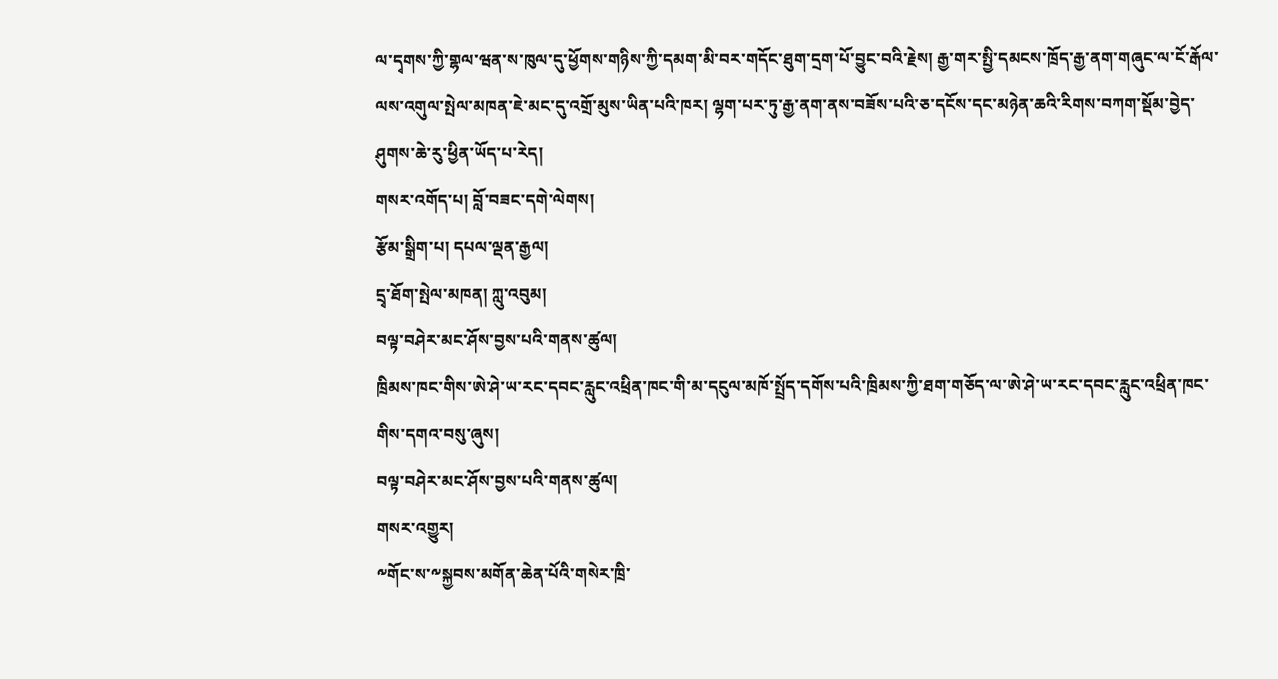ལ་དྭགས་ཀྱི་གྷལ་ཝན་ས་ཁུལ་དུ་ཕྱོགས་གཉིས་ཀྱི་དམག་མི་བར་གདོང་ཐུག་དྲག་པོ་བྱུང་བའི་རྗེས། རྒྱ་གར་སྤྱི་དམངས་ཁྲོད་རྒྱ་ནག་གཞུང་ལ་ངོ་རྒོལ་ལས་འགུལ་སྤེལ་མཁན་ཇེ་མང་དུ་འགྲོ་མུས་ཡིན་པའི་ཁར། ལྷག་པར་ཏུ་རྒྱ་ནག་ནས་བཟོས་པའི་ཅ་དངོས་དང་མཉེན་ཆའི་རིགས་བཀག་སྡོམ་བྱེད་ཤུགས་ཆེ་རུ་ཕྱིན་ཡོད་པ་རེད།
གསར་འགོད་པ། བློ་བཟང་དགེ་ལེགས།
རྩོམ་སྒྲིག་པ། དཔལ་ལྡན་རྒྱལ།
དྲྭ་ཐོག་སྤེལ་མཁན། ཀླུ་འབུམ།
བལྟ་བཤེར་མང་ཤོས་བྱས་པའི་གནས་ཚུལ།
ཁྲིམས་ཁང་གིས་ཨེ་ཤེ་ཡ་རང་དབང་རླུང་འཕྲིན་ཁང་གི་མ་དངུལ་མཁོ་སྤྲོད་དགོས་པའི་ཁྲིམས་ཀྱི་ཐག་གཅོད་ལ་ཨེ་ཤེ་ཡ་རང་དབང་རླུང་འཕྲིན་ཁང་གིས་དགའ་བསུ་ཞུས།
བལྟ་བཤེར་མང་ཤོས་བྱས་པའི་གནས་ཚུལ།
གསར་འགྱུར།
༸གོང་ས་༸སྐྱབས་མགོན་ཆེན་པོའི་གསེར་ཁྲི་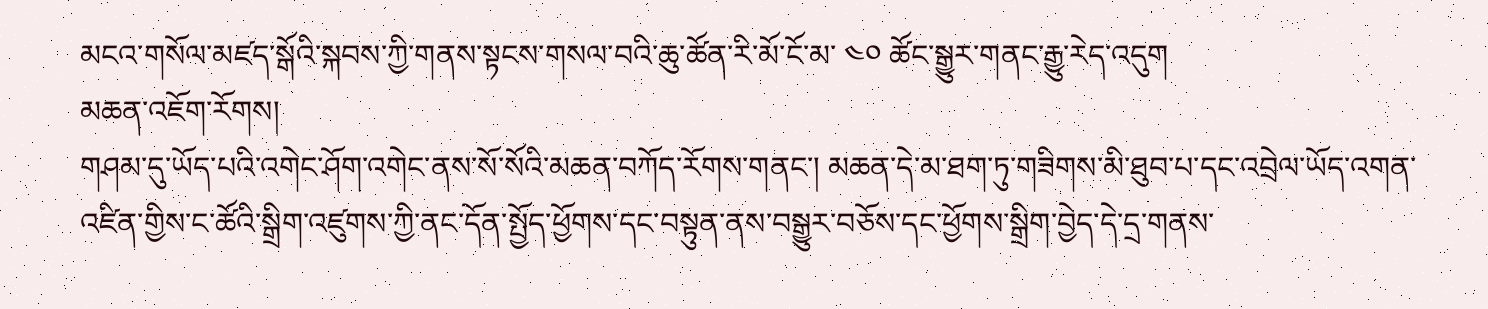མངའ་གསོལ་མཛད་སྒོའི་སྐབས་ཀྱི་གནས་སྟངས་གསལ་བའི་ཆུ་ཚོན་རི་མོ་ངོ་མ་ ༤༠ ཚོང་སྒྱུར་གནང་རྒྱུ་རེད་འདུག
མཆན་འཇོག་རོགས།
གཤམ་དུ་ཡོད་པའི་འགེང་ཤོག་འགེང་ནས་སོ་སོའི་མཆན་བཀོད་རོགས་གནང་། མཆན་དེ་མ་ཐག་ཏུ་གཟིགས་མི་ཐུབ་པ་དང་འབྲེལ་ཡོད་འགན་འཛིན་གྱིས་ང་ཚོའི་སྒྲིག་འཛུགས་ཀྱི་ནང་དོན་སྤྱོད་ཕྱོགས་དང་བསྟུན་ནས་བསྒྱུར་བཅོས་དང་ཕྱོགས་སྒྲིག་བྱེད་དེ་དྲ་གནས་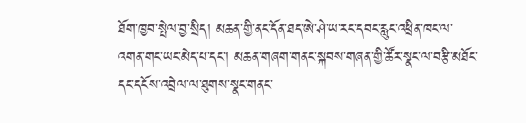ཐོག་ཁྱབ་སྤེལ་བྱ་སྲིད། མཆན་གྱི་ནང་དོན་ཐད་ཨེ་ཤེ་ཡ་རང་དབང་རླུང་འཕྲིན་ཁང་ལ་འགན་གང་ཡང་མེད་པ་དང་། མཆན་གཞག་གནང་སྐབས་གཞན་གྱི་ཚོར་སྣང་ལ་བརྩི་མཐོང་དང་དངོས་འབྲེལ་ལ་ཐུགས་སྣང་གནང་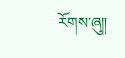རོགས་ཞུ༎